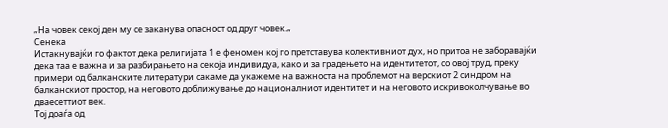„На човек секој ден му се заканува опасност од друг човек.„
Сенека
Истакнувајќи го фактот дека религијата 1 е феномен кој го претставува колективниот дух, но притоа не заборавајќи дека таа е важна и за разбирањето на секоја индивидуа, како и за градењето на идентитетот, со овој труд, преку примери од балканските литератури сакаме да укажеме на важноста на проблемот на верскиот 2 синдром на балканскиот простор, на неговото доближување до националниот идентитет и на неговото искривоколчување во дваесеттиот век.
Тој доаѓа од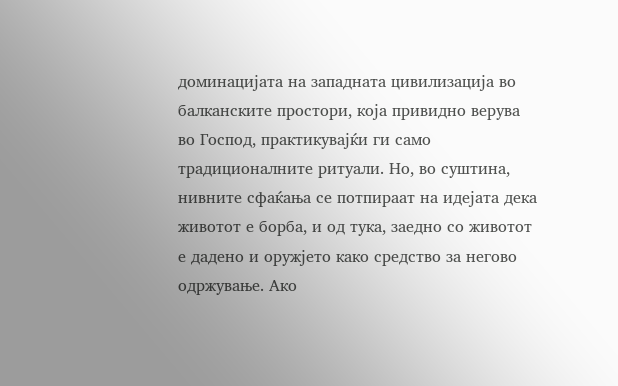доминацијата на западната цивилизација во балканските простори, која привидно верува во Господ, практикувајќи ги само традиционалните ритуали. Но, во суштина, нивните сфаќања се потпираат на идејата дека животот е борба, и од тука, заедно со животот е дадено и оружјето како средство за негово одржување. Ако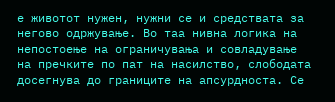е животот нужен, нужни се и средствата за негово одржување. Во таа нивна логика на непостоење на ограничувања и совладување на пречките по пат на насилство, слободата досегнува до границите на апсурдноста. Се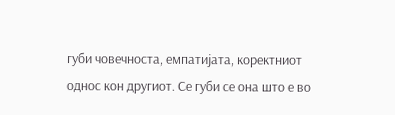губи човечноста, емпатијата, коректниот однос кон другиот. Се губи сe она што е во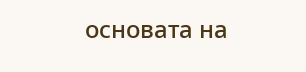основата на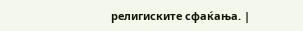религиските сфаќања. |